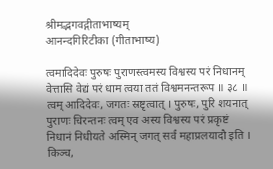श्रीमद्भगवद्गीताभाष्यम्
आनन्दगिरिटीका (गीताभाष्य)

त्वमादिदेवः पुरुषः पुराणस्त्वमस्य विश्वस्य परं निधानम्
वेत्तासि वेद्यं परं धाम त्वया ततं विश्वमनन्तरूप ॥ ३८ ॥
त्वम् आदिदेवः, जगतः स्रष्टृत्वात् । पुरुषः, पुरि शयनात् पुराणः चिरन्तनः त्वम् एव अस्य विश्वस्य परं प्रकृष्टं निधानं निधीयते अस्मिन् जगत् सर्वं महाप्रलयादौ इति । किञ्च,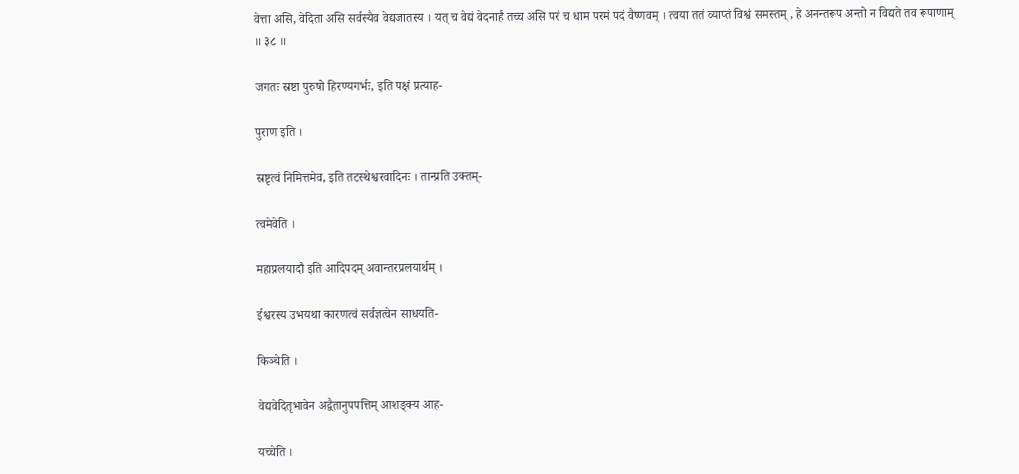वेत्ता असि, वेदिता असि सर्वस्यैव वेद्यजातस्य । यत् च वेद्यं वेदनार्हं तच्च असि परं च धाम परमं पदं वैष्णवम् । त्वया ततं व्याप्तं विश्वं समस्तम् , हे अनन्तरूप अन्तो न विद्यते तव रूपाणाम् ॥ ३८ ॥

जगतः स्रष्टा पुरुषो हिरण्यगर्भः, इति पक्षं प्रत्याह-

पुराण इति ।

स्रष्टृत्वं निमित्तमेव, इति तटस्थेश्वरवादिनः । तान्प्रति उक्तम्-

त्वमेवेति ।

महाप्रलयादौ इति आदिपदम् अवान्तरप्रलयार्थम् ।

ईश्वरस्य उभयथा कारणत्वं सर्वज्ञत्वेन साधयति-

किञ्चेति ।

वेद्यवेदितृभावेन अद्वैतानुपपत्तिम् आशङ्क्य आह-

यच्चेति ।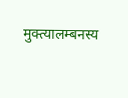मुक्त्यालम्बनस्य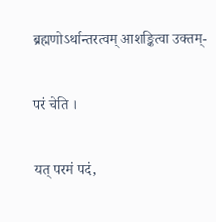ब्रह्मणोऽर्थान्तरत्वम् आशङ्कित्वा उक्तम्-

परं चेति ।

यत् परमं पदं,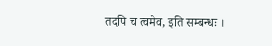तदपि च त्वमेव, इति सम्बन्धः ।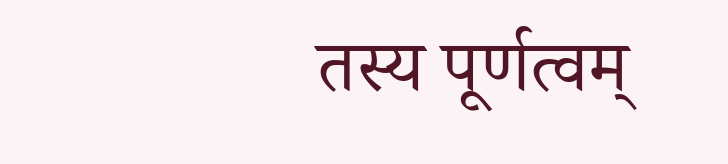तस्य पूर्णत्वम्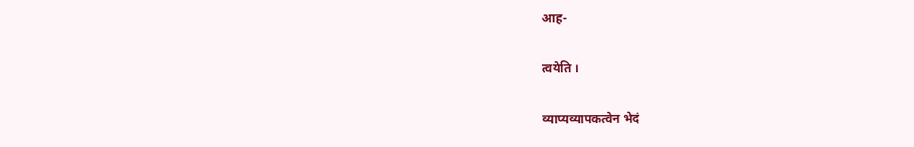आह-

त्वयेति ।

व्याप्यव्यापकत्वेन भेदं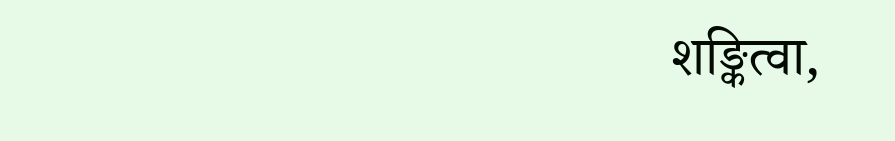शङ्कित्वा,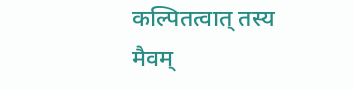कल्पितत्वात् तस्य मैवम्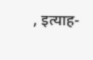, इत्याह-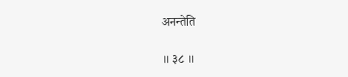अनन्तेति

॥ ३८ ॥